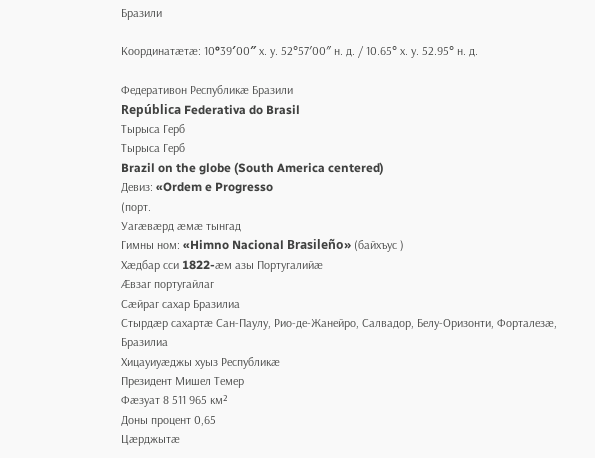Бразили

Координатæтæ: 10°39′00″ х. у. 52°57′00″ н. д. / 10.65° х. у. 52.95° н. д.

Федеративон Республикæ Бразили
República Federativa do Brasil
Тырыса Герб
Тырыса Герб
Brazil on the globe (South America centered)
Девиз: «Ordem e Progresso
(порт.
Уагæвæрд æмæ тынгад
Гимны ном: «Himno Nacional Brasileño» (байхъус )
Хæдбар сси 1822-æм азы Португалийæ
Æвзаг португайлаг
Сæйраг сахар Бразилиа
Стырдæр сахартæ Сан-Паулу, Рио-де-Жанейро, Салвадор, Белу-Оризонти, Форталезæ, Бразилиа
Хицауиуæджы хуыз Республикæ
Президент Мишел Темер
Фæзуат 8 511 965 км²
Доны процент 0,65
Цæрджытæ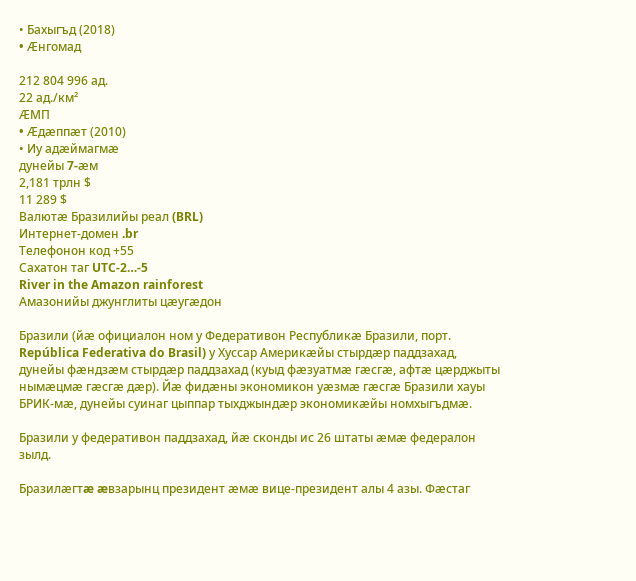• Бахыгъд (2018)
• Æнгомад

212 804 996 ад.
22 ад./км²
ÆМП
• Æдæппæт (2010)
• Иу адæймагмæ
дунейы 7-æм
2,181 трлн $
11 289 $
Валютæ Бразилийы реал (BRL)
Интернет-домен .br
Телефонон код +55
Сахатон таг UTC-2…-5
River in the Amazon rainforest
Амазонийы джунглиты цæугæдон

Бразили (йæ официалон ном у Федеративон Республикæ Бразили, порт. República Federativa do Brasil) у Хуссар Америкæйы стырдæр паддзахад, дунейы фæндзæм стырдæр паддзахад (куыд фæзуатмæ гæсгæ, афтæ цæрджыты нымæцмæ гæсгæ дæр). Йæ фидæны экономикон уæзмæ гæсгæ Бразили хауы БРИК-мæ, дунейы суинаг цыппар тыхджындæр экономикæйы номхыгъдмæ.

Бразили у федеративон паддзахад, йæ сконды ис 26 штаты æмæ федералон зылд.

Бразилæгтæ æвзарынц президент æмæ вице-президент алы 4 азы. Фæстаг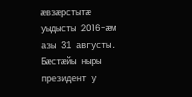æвзæрстытæ уыдысты 2016-æм азы 31 августы. Бæстæйы ныры президент у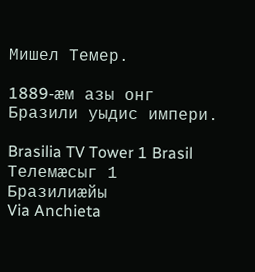Мишел Темер.

1889-æм азы онг Бразили уыдис импери.

Brasilia TV Tower 1 Brasil
Телемæсыг 1 Бразилиæйы
Via Anchieta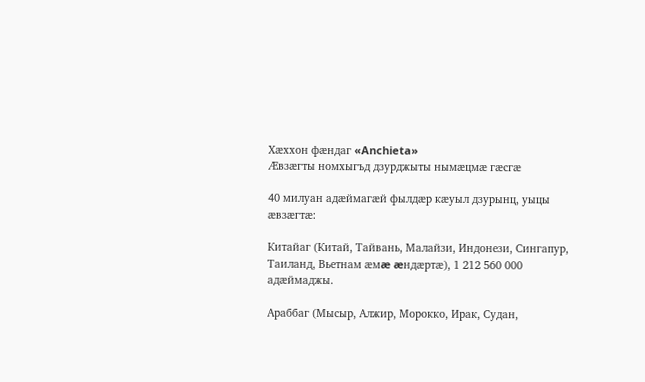Хæххон фæндаг «Anchieta»
Æвзæгты номхыгъд дзурджыты нымæцмæ гæсгæ

40 милуан адæймагæй фылдæр кæуыл дзурынц, уыцы æвзæгтæ:

Китайаг (Китай, Тайвань, Малайзи, Индонези, Сингапур, Таиланд, Вьетнам æмæ æндæртæ), 1 212 560 000 адæймаджы.

Араббаг (Мысыр, Алжир, Морокко, Ирак, Судан,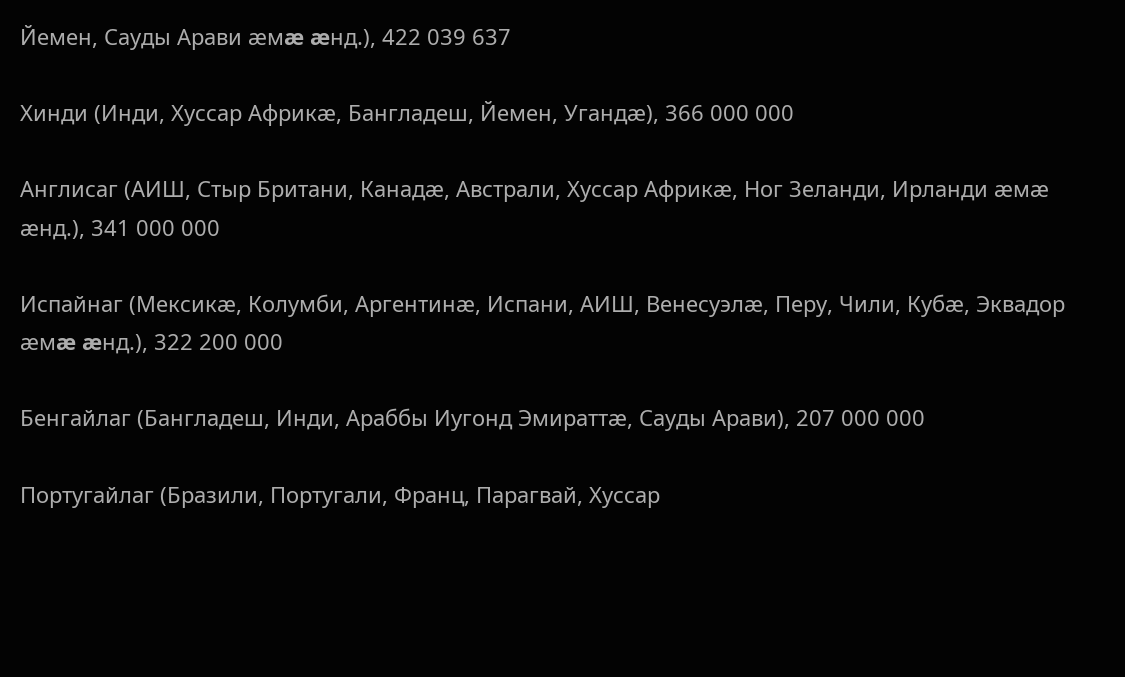Йемен, Сауды Арави æмæ æнд.), 422 039 637

Хинди (Инди, Хуссар Африкæ, Бангладеш, Йемен, Угандæ), 366 000 000

Англисаг (АИШ, Стыр Британи, Канадæ, Австрали, Хуссар Африкæ, Ног Зеланди, Ирланди æмæ æнд.), 341 000 000

Испайнаг (Мексикæ, Колумби, Аргентинæ, Испани, АИШ, Венесуэлæ, Перу, Чили, Кубæ, Эквадор æмæ æнд.), 322 200 000

Бенгайлаг (Бангладеш, Инди, Араббы Иугонд Эмираттæ, Сауды Арави), 207 000 000

Португайлаг (Бразили, Португали, Франц, Парагвай, Хуссар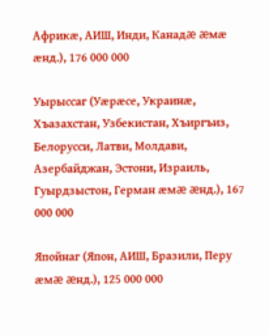Африкæ, АИШ, Инди, Канадæ æмæ æнд.), 176 000 000

Уырыссаг (Уæрæсе, Украинæ, Хъазахстан, Узбекистан, Хъиргъиз, Белорусси, Латви, Молдави, Азербайджан, Эстони, Израиль, Гуырдзыстон, Герман æмæ æнд.), 167 000 000

Япойнаг (Япон, АИШ, Бразили, Перу æмæ æнд.), 125 000 000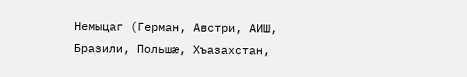Немыцаг (Герман, Австри, АИШ, Бразили, Польшæ, Хъазахстан,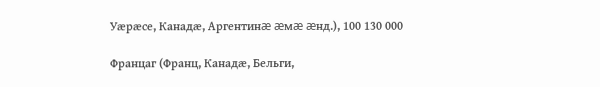Уæрæсе, Канадæ, Аргентинæ æмæ æнд.), 100 130 000

Францаг (Франц, Канадæ, Бельги,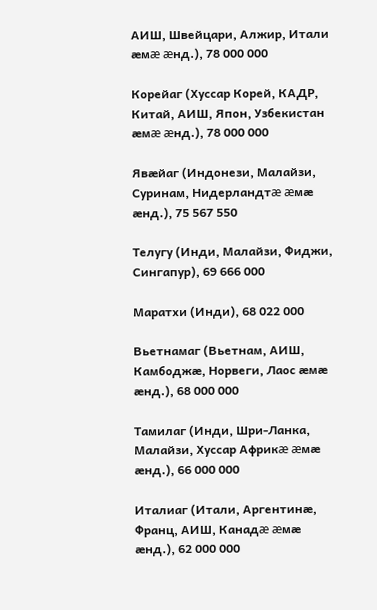АИШ, Швейцари, Алжир, Итали æмæ æнд.), 78 000 000

Корейаг (Хуссар Корей, КАДР, Китай, АИШ, Япон, Узбекистан æмæ æнд.), 78 000 000

Явæйаг (Индонези, Малайзи, Суринам, Нидерландтæ æмæ æнд.), 75 567 550

Телугу (Инди, Малайзи, Фиджи, Сингапур), 69 666 000

Маратхи (Инди), 68 022 000

Вьетнамаг (Вьетнам, АИШ, Камбоджæ, Норвеги, Лаос æмæ æнд.), 68 000 000

Тамилаг (Инди, Шри-Ланка, Малайзи, Хуссар Африкæ æмæ æнд.), 66 000 000

Италиаг (Итали, Аргентинæ, Франц, АИШ, Канадæ æмæ æнд.), 62 000 000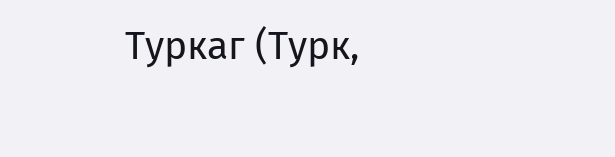Туркаг (Турк,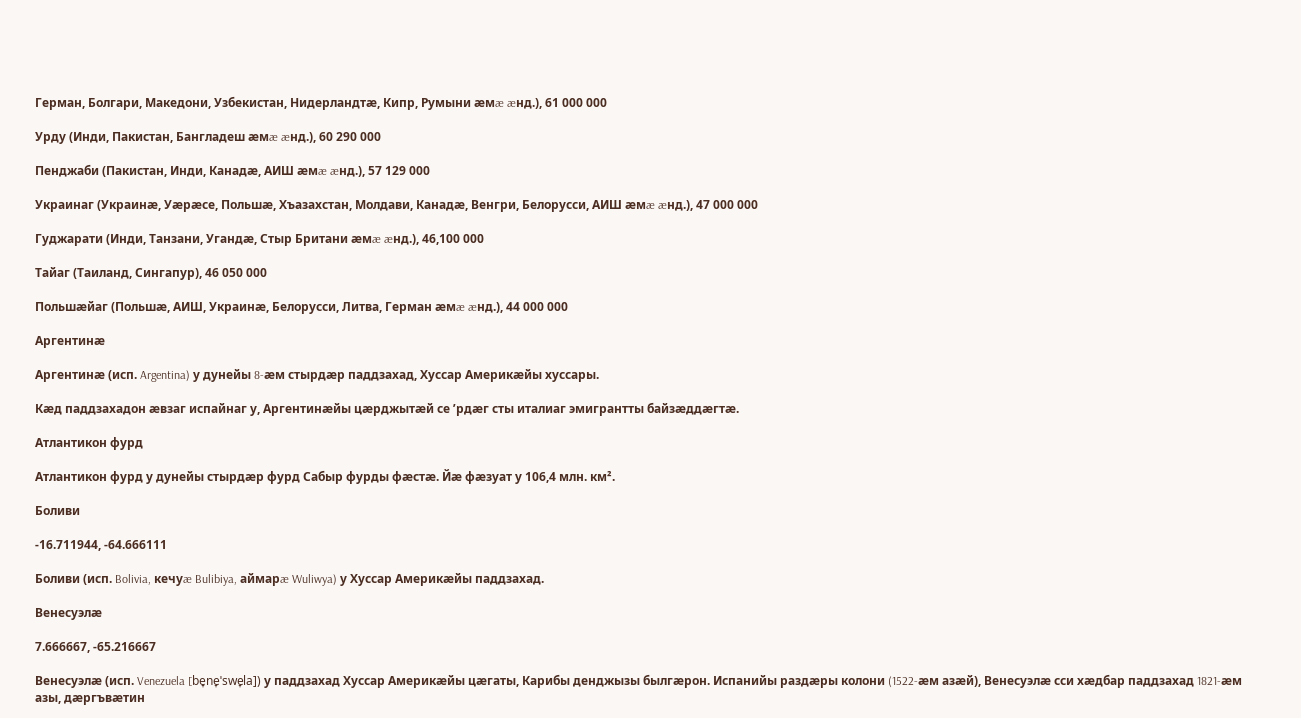Герман, Болгари, Македони, Узбекистан, Нидерландтæ, Кипр, Румыни æмæ æнд.), 61 000 000

Урду (Инди, Пакистан, Бангладеш æмæ æнд.), 60 290 000

Пенджаби (Пакистан, Инди, Канадæ, АИШ æмæ æнд.), 57 129 000

Украинаг (Украинæ, Уæрæсе, Польшæ, Хъазахстан, Молдави, Канадæ, Венгри, Белорусси, АИШ æмæ æнд.), 47 000 000

Гуджарати (Инди, Танзани, Угандæ, Стыр Британи æмæ æнд.), 46,100 000

Тайаг (Таиланд, Сингапур), 46 050 000

Польшæйаг (Польшæ, АИШ, Украинæ, Белорусси, Литва, Герман æмæ æнд.), 44 000 000

Аргентинæ

Аргентинæ (исп. Argentina) у дунейы 8-æм стырдæр паддзахад, Хуссар Америкæйы хуссары.

Кæд паддзахадон æвзаг испайнаг у, Аргентинæйы цæрджытæй се ’рдæг сты италиаг эмигрантты байзæддæгтæ.

Атлантикон фурд

Атлантикон фурд у дунейы стырдæр фурд Сабыр фурды фæстæ. Йæ фæзуат у 106,4 млн. км².

Боливи

-16.711944, -64.666111

Боливи (исп. Bolivia, кечуæ Bulibiya, аймарæ Wuliwya) у Хуссар Америкæйы паддзахад.

Венесуэлæ

7.666667, -65.216667

Венесуэлæ (исп. Venezuela [be̞ne̞ˈswe̞la]) у паддзахад Хуссар Америкæйы цæгаты, Карибы денджызы былгæрон. Испанийы раздæры колони (1522-æм азæй), Венесуэлæ сси хæдбар паддзахад 1821-æм азы, дæргъвæтин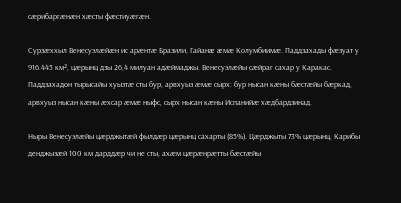сæрибаргæнæн хæсты фæстиуæгæн.

Сурзæххыл Венесуэлæйæн ис арæнтæ Бразили, Гайанæ æмæ Колумбиимæ. Паддзахады фæзуат у 916.445 км², цæрынц дзы 26,4 милуан адæймаджы. Венесуэлæйы сæйраг сахар у Каракас. Паддзахадон тырысайы хуызтæ сты бур, арвхуыз æмæ сырх: бур нысан кæны бæстæйы бæркад, арвхуыз нысан кæны æхсар æмæ ныфс, сырх нысан кæны Испанийæ хæдбардзинад.

Ныры Венесуэлæйы цæрджытæй фылдæр цæрынц сахарты (85%). Цæрджыты 73% цæрынц, Карибы денджызæй 100 км дарддæр чи не сты, ахæм цæрæнрæтты бæстæйы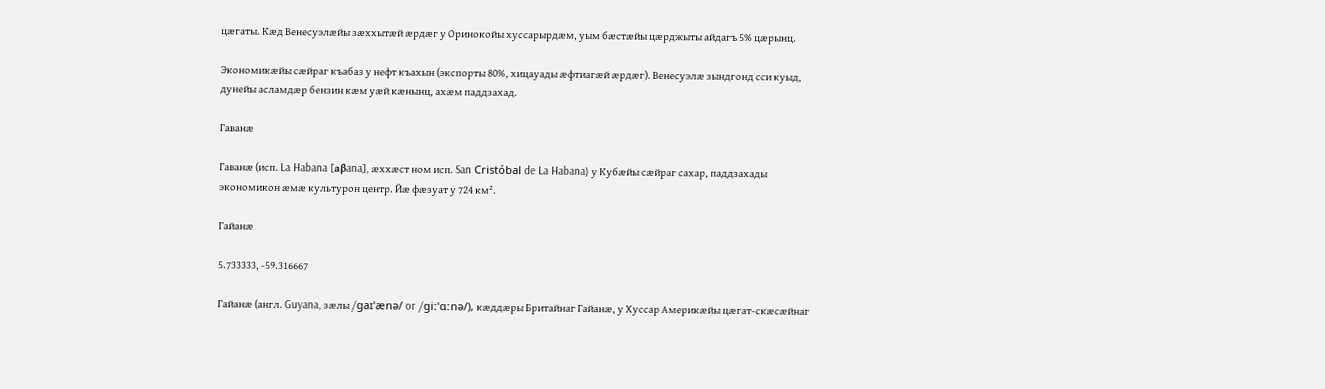цæгаты. Кæд Венесуэлæйы зæххытæй æрдæг у Оринокойы хуссарырдæм, уым бæстæйы цæрджыты айдагъ 5% цæрынц.

Экономикæйы сæйраг къабаз у нефт къахын (экспорты 80%, хицауады æфтиагæй æрдæг). Венесуэлæ зындгонд сси куыд, дунейы асламдæр бензин кæм уæй кæнынц, ахæм паддзахад.

Гаванæ

Гаванæ (исп. La Habana [aβana], æххæст ном исп. San Cristóbal de La Habana) у Кубæйы сæйраг сахар, паддзахады экономикон æмæ культурон центр. Йæ фæзуат у 724 км².

Гайанæ

5.733333, -59.316667

Гайанæ (англ. Guyana, зæлы /ɡaɪˈænə/ or /ɡiːˈɑːnə/), кæддæры Бритайнаг Гайанæ, у Хуссар Америкæйы цæгат-скæсæйнаг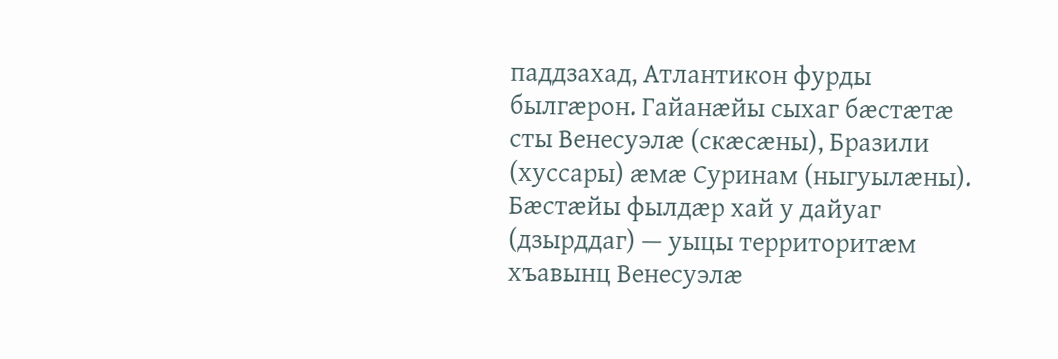паддзахад, Атлантикон фурды былгæрон. Гайанæйы сыхаг бæстæтæ сты Венесуэлæ (скæсæны), Бразили (хуссары) æмæ Суринам (ныгуылæны). Бæстæйы фылдæр хай у дайуаг (дзырддаг) — уыцы территоритæм хъавынц Венесуэлæ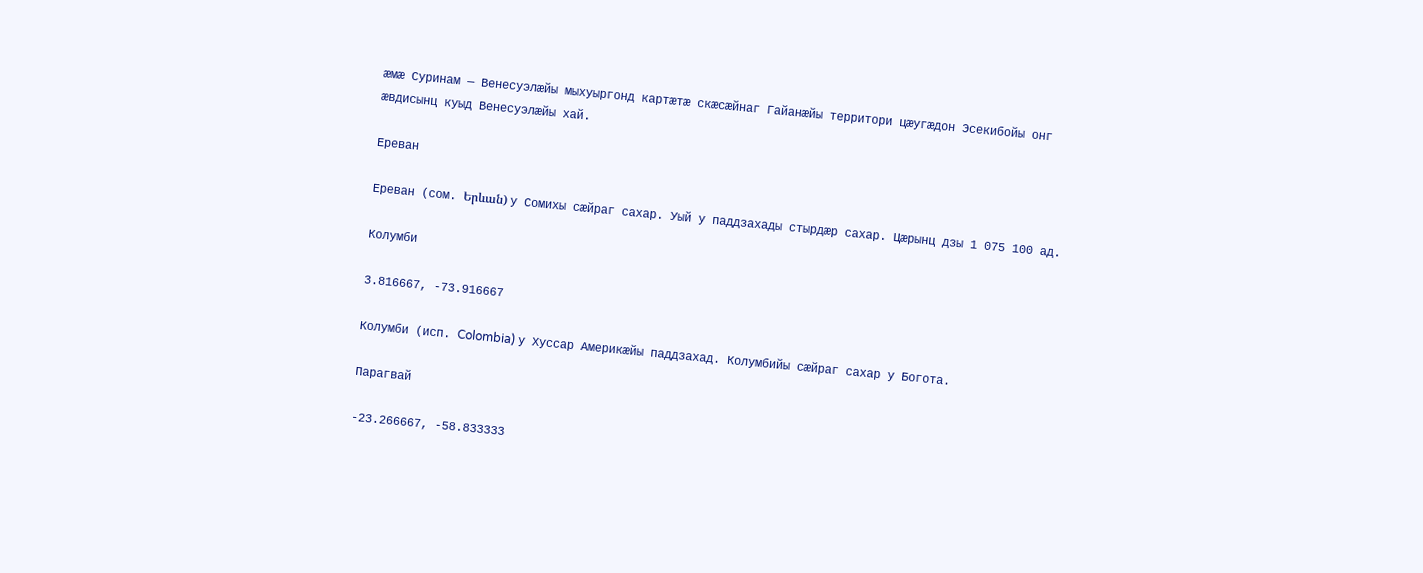æмæ Суринам — Венесуэлæйы мыхуыргонд картæтæ скæсæйнаг Гайанæйы территори цæугæдон Эсекибойы онг æвдисынц куыд Венесуэлæйы хай.

Ереван

Ереван (сом. Երևան) у Сомихы сæйраг сахар. Уый у паддзахады стырдæр сахар. Цæрынц дзы 1 075 100 ад.

Колумби

3.816667, -73.916667

Колумби (исп. Colombia) у Хуссар Америкæйы паддзахад. Колумбийы сæйраг сахар у Богота.

Парагвай

-23.266667, -58.833333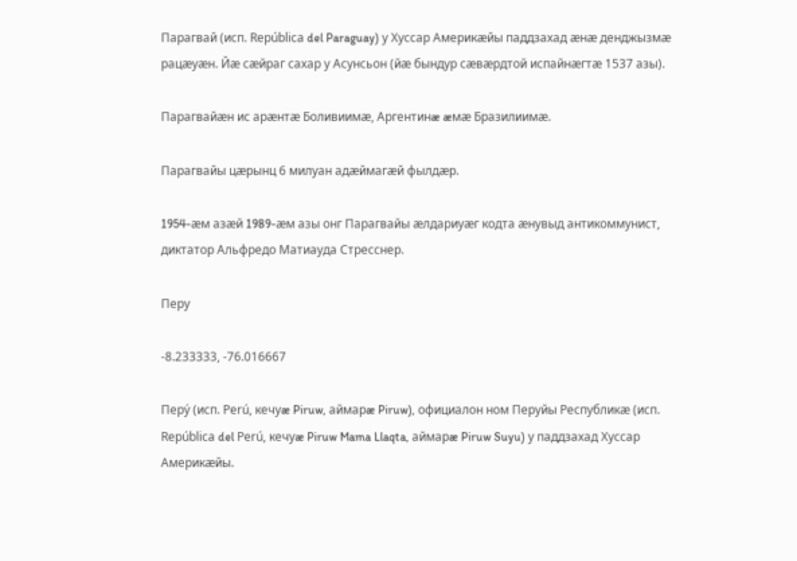Парагвай (исп. República del Paraguay) у Хуссар Америкæйы паддзахад æнæ денджызмæ рацæуæн. Йæ сæйраг сахар у Асунсьон (йæ бындур сæвæрдтой испайнæгтæ 1537 азы).

Парагвайæн ис арæнтæ Боливиимæ, Аргентинæ æмæ Бразилиимæ.

Парагвайы цæрынц 6 милуан адæймагæй фылдæр.

1954-æм азæй 1989-æм азы онг Парагвайы æлдариуæг кодта æнувыд антикоммунист, диктатор Альфредо Матиауда Стресснер.

Перу

-8.233333, -76.016667

Перу́ (исп. Perú, кечуæ Piruw, аймарæ Piruw), официалон ном Перуйы Республикæ (исп. República del Perú, кечуæ Piruw Mama Llaqta, аймарæ Piruw Suyu) у паддзахад Хуссар Америкæйы.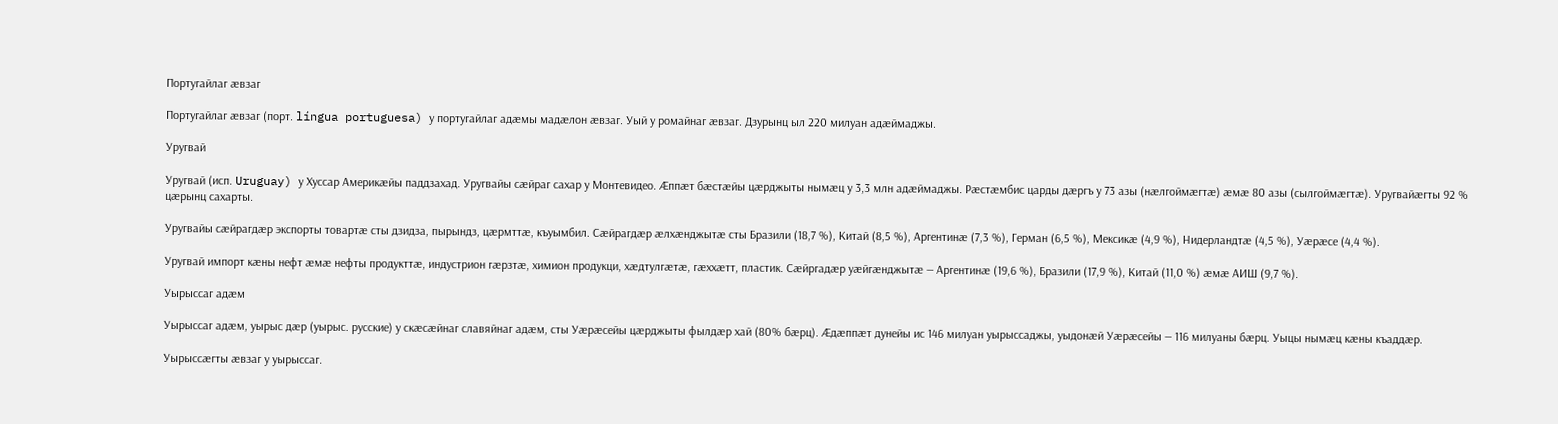Португайлаг æвзаг

Португайлаг æвзаг (порт. língua portuguesa) у португайлаг адæмы мадæлон æвзаг. Уый у ромайнаг æвзаг. Дзурынц ыл 220 милуан адæймаджы.

Уругвай

Уругвай (исп. Uruguay) у Хуссар Америкæйы паддзахад. Уругвайы сæйраг сахар у Монтевидео. Æппæт бæстæйы цæрджыты нымæц у 3,3 млн адæймаджы. Рæстæмбис царды дæргъ у 73 азы (нæлгоймæгтæ) æмæ 80 азы (сылгоймæгтæ). Уругвайæгты 92 % цæрынц сахарты.

Уругвайы сæйрагдæр экспорты товартæ сты дзидза, пырындз, цæрмттæ, къуымбил. Сæйрагдæр æлхæнджытæ сты Бразили (18,7 %), Китай (8,5 %), Аргентинæ (7,3 %), Герман (6,5 %), Мексикæ (4,9 %), Нидерландтæ (4,5 %), Уæрæсе (4,4 %).

Уругвай импорт кæны нефт æмæ нефты продукттæ, индустрион гæрзтæ, химион продукци, хæдтулгæтæ, гæххæтт, пластик. Сæйргадæр уæйгæнджытæ — Аргентинæ (19,6 %), Бразили (17,9 %), Китай (11,0 %) æмæ АИШ (9,7 %).

Уырыссаг адæм

Уырыссаг адæм, уырыс дæр (уырыс. русские) у скæсæйнаг славяйнаг адæм, сты Уæрæсейы цæрджыты фылдæр хай (80% бæрц). Æдæппæт дунейы ис 146 милуан уырыссаджы, уыдонæй Уæрæсейы — 116 милуаны бæрц. Уыцы нымæц кæны къаддæр.

Уырыссæгты æвзаг у уырыссаг.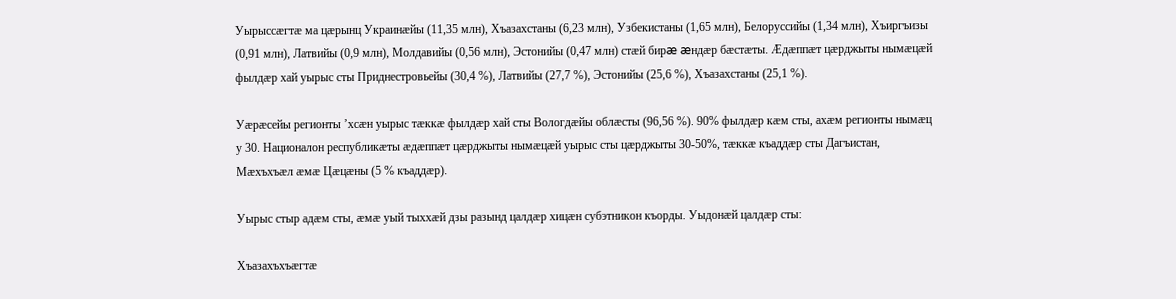Уырыссæгтæ ма цæрынц Украинæйы (11,35 млн), Хъазахстаны (6,23 млн), Узбекистаны (1,65 млн), Белоруссийы (1,34 млн), Хъиргъизы (0,91 млн), Латвийы (0,9 млн), Молдавийы (0,56 млн), Эстонийы (0,47 млн) стæй бирæ æндæр бæстæты. Æдæппæт цæрджыты нымæцæй фылдæр хай уырыс сты Приднестровьейы (30,4 %), Латвийы (27,7 %), Эстонийы (25,6 %), Хъазахстаны (25,1 %).

Уæрæсейы регионты ’хсæн уырыс тæккæ фылдæр хай сты Вологдæйы облæсты (96,56 %). 90% фылдæр кæм сты, ахæм регионты нымæц у 30. Националон республикæты æдæппæт цæрджыты нымæцæй уырыс сты цæрджыты 30-50%, тæккæ къаддæр сты Дагъистан, Мæхъхъæл æмæ Цæцæны (5 % къаддæр).

Уырыс стыр адæм сты, æмæ уый тыххæй дзы разынд цалдæр хицæн субэтникон къорды. Уыдонæй цалдæр сты:

Хъазахъхъæгтæ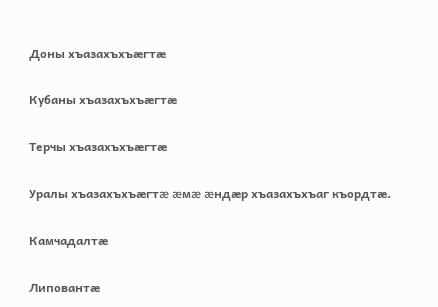Доны хъазахъхъæгтæ

Кубаны хъазахъхъæгтæ

Терчы хъазахъхъæгтæ

Уралы хъазахъхъæгтæ æмæ æндæр хъазахъхъаг къордтæ.

Камчадалтæ

Липовантæ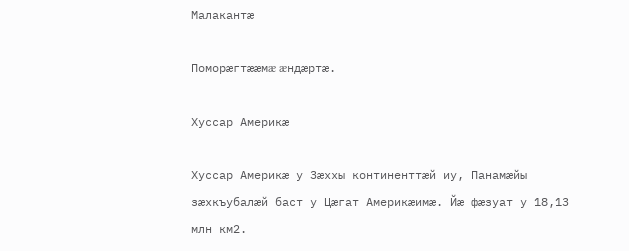Малакантæ

Поморæгтææмæ æндæртæ.

Хуссар Америкæ

Хуссар Америкæ у Зæххы континенттæй иу, Панамæйы зæхкъубалæй баст у Цæгат Америкæимæ. Йæ фæзуат у 18,13 млн км2.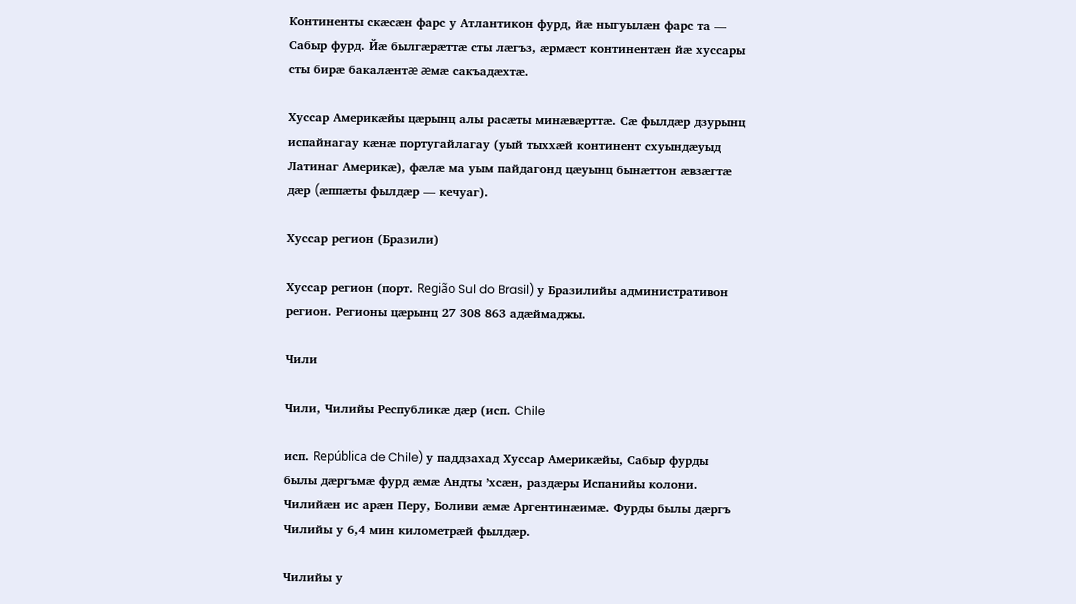Континенты скæсæн фарс у Атлантикон фурд, йæ ныгуылæн фарс та — Сабыр фурд. Йæ былгæрæттæ сты лæгъз, æрмæст континентæн йæ хуссары сты бирæ бакалæнтæ æмæ сакъадæхтæ.

Хуссар Америкæйы цæрынц алы расæты минæвæрттæ. Сæ фылдæр дзурынц испайнагау кæнæ португайлагау (уый тыххæй континент схуындæуыд Латинаг Америкæ), фæлæ ма уым пайдагонд цæуынц бынæттон æвзæгтæ дæр (æппæты фылдæр — кечуаг).

Хуссар регион (Бразили)

Хуссар регион (порт. Região Sul do Brasil) у Бразилийы административон регион. Регионы цæрынц 27 308 863 адæймаджы.

Чили

Чили, Чилийы Республикæ дæр (исп. Chile

исп. República de Chile) у паддзахад Хуссар Америкæйы, Сабыр фурды былы дæргъмæ фурд æмæ Андты ’хсæн, раздæры Испанийы колони. Чилийæн ис арæн Перу, Боливи æмæ Аргентинæимæ. Фурды былы дæргъ Чилийы у 6,4 мин километрæй фылдæр.

Чилийы у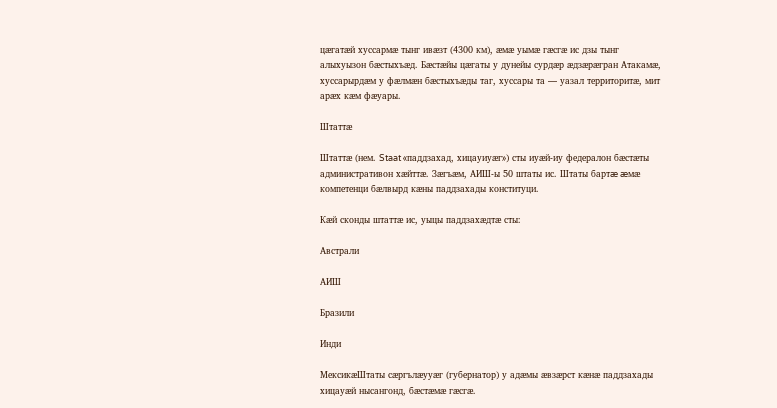цæгатæй хуссармæ тынг ивæзт (4300 км), æмæ уымæ гæсгæ ис дзы тынг алыхуызон бæстыхъæд. Бæстæйы цæгаты у дунейы сурдæр æдзæрæгран Атакамæ, хуссарырдæм у фæлмæн бæстыхъæды таг, хуссары та — уазал территоритæ, мит арæх кæм фæуары.

Штаттæ

Штаттæ (нем. Staat «паддзахад, хицауиуæг») сты иуæй-иу федералон бæстæты административон хæйттæ. Зæгъæм, АИШ-ы 50 штаты ис. Штаты бартæ æмæ компетенци бæлвырд кæны паддзахады конституци.

Кæй сконды штаттæ ис, уыцы паддзахæдтæ сты:

Австрали

АИШ

Бразили

Инди

МексикæШтаты сæргълæууæг (губернатор) у адæмы æвзæрст кæнæ паддзахады хицауæй нысангонд, бæстæмæ гæсгæ.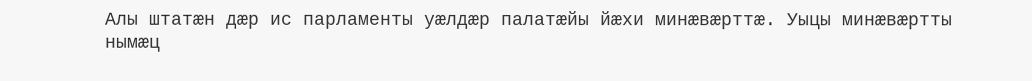Алы штатæн дæр ис парламенты уæлдæр палатæйы йæхи минæвæрттæ. Уыцы минæвæртты нымæц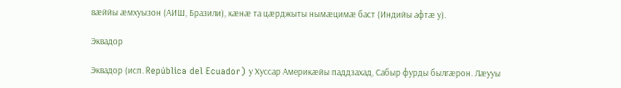вæййы æмхуызон (АИШ, Бразили), кæнæ та цæрджыты нымæцимæ баст (Индийы афтæ у).

Эквадор

Эквадор (исп. República del Ecuador) у Хуссар Америкæйы паддзахад, Сабыр фурды былгæрон. Лæууы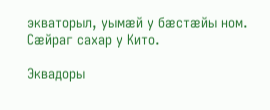экваторыл, уымæй у бæстæйы ном. Сæйраг сахар у Кито.

Эквадоры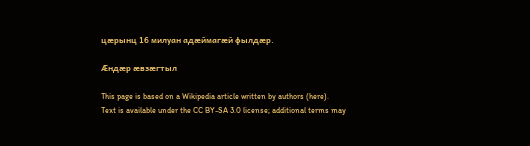цæрынц 16 милуан адæймагæй фылдæр.

Æндæр æвзæгтыл

This page is based on a Wikipedia article written by authors (here).
Text is available under the CC BY-SA 3.0 license; additional terms may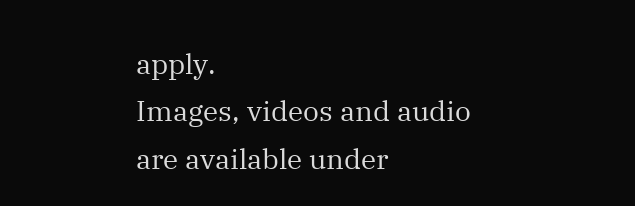apply.
Images, videos and audio are available under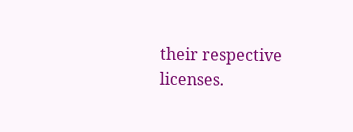their respective licenses.